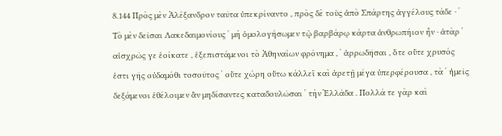8.144 Πρὸς μὲν Ἀλέξανδρον ταῦτα ὑπεκρίναντο , πρὸς δὲ τοὺς ἀπὸ Σπάρτης ἀγγέλους τάδε · ʹ Τὸ μὲν δεῖσαι Λακεδαιμονίους ʹ μὴ ὁμολογήσωμεν τῷ βαρβάρῳ κάρτα ἀνθρωπήιον ἦν · ἀτὰρ ʹ αἰσχρῶς γε ἐοίκατε , ἐξεπιστάμενοι τὸ Ἀθηναίων φρόνημα , ʹ ἀρρωδῆσαι , ὅτε οὔτε χρυσός ἐστι γῆς οὐδαμόθι τοσοῦτος ʹ οὔτε χώρη οὕτω κάλλεϊ καὶ ἀρετῇ μέγα ὑπερφέρουσα , τὰ ʹ ἡμεῖς δεξάμενοι ἐθέλοιμεν ἂν μηδίσαντες καταδουλῶσαι ʹ τὴν Ἑλλάδα . Πολλά τε γὰρ καὶ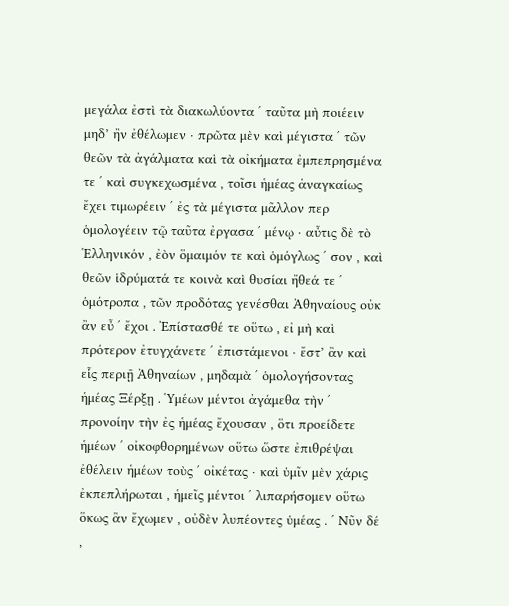μεγάλα ἐστὶ τὰ διακωλύοντα ʹ ταῦτα μὴ ποιέειν μηδ’ ἢν ἐθέλωμεν · πρῶτα μὲν καὶ μέγιστα ʹ τῶν θεῶν τὰ ἀγάλματα καὶ τὰ οἰκήματα ἐμπεπρησμένα τε ʹ καὶ συγκεχωσμένα , τοῖσι ἡμέας ἀναγκαίως ἔχει τιμωρέειν ʹ ἐς τὰ μέγιστα μᾶλλον περ ὁμολογέειν τῷ ταῦτα ἐργασα ʹ μένῳ · αὖτις δὲ τὸ Ἑλληνικόν , ἐὸν ὅμαιμόν τε καὶ ὁμόγλως ʹ σον , καὶ θεῶν ἱδρύματά τε κοινὰ καὶ θυσίαι ἤθεά τε ʹ ὁμότροπα , τῶν προδότας γενέσθαι Ἀθηναίους οὐκ ἂν εὖ ʹ ἔχοι . Ἐπίστασθέ τε οὕτω , εἰ μὴ καὶ πρότερον ἐτυγχάνετε ʹ ἐπιστάμενοι · ἔστ’ ἂν καὶ εἷς περιῇ Ἀθηναίων , μηδαμὰ ʹ ὁμολογήσοντας ἡμέας Ξέρξῃ . Ὑμέων μέντοι ἀγάμεθα τὴν ʹ προνοίην τὴν ἐς ἡμέας ἔχουσαν , ὅτι προείδετε ἡμέων ʹ οἰκοφθορημένων οὕτω ὥστε ἐπιθρέψαι ἐθέλειν ἡμέων τοὺς ʹ οἰκέτας · καὶ ὑμῖν μὲν χάρις ἐκπεπλήρωται , ἡμεῖς μέντοι ʹ λιπαρήσομεν οὕτω ὅκως ἂν ἔχωμεν , οὐδὲν λυπέοντες ὑμέας . ʹ Νῦν δέ ,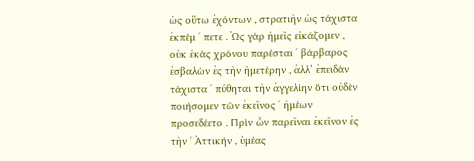ὡς οὕτω ἐχόντων , στρατιὴν ὡς τάχιστα ἐκπέμ ʹ πετε . Ὡς γὰρ ἡμεῖς εἰκάζομεν , οὐκ ἑκὰς χρόνου παρέσται ʹ βάρβαρος ἐσβαλὼν ἐς τὴν ἡμετέρην , ἀλλ’ ἐπειδὰν τάχιστα ʹ πύθηται τὴν ἀγγελίην ὅτι οὐδὲν ποιήσομεν τῶν ἐκεῖνος ʹ ἡμέων προσεδέετο . Πρὶν ὦν παρεῖναι ἐκεῖνον ἐς τὴν ʹ Ἀττικήν , ὑμέας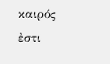καιρός ἐστι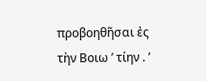προβοηθῆσαι ἐς τὴν Βοιω ʹ τίην . ʹ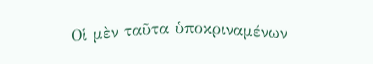Οἱ μὲν ταῦτα ὑποκριναμένων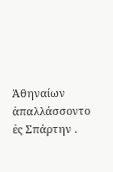Ἀθηναίων ἀπαλλάσσοντο ἐς Σπάρτην .